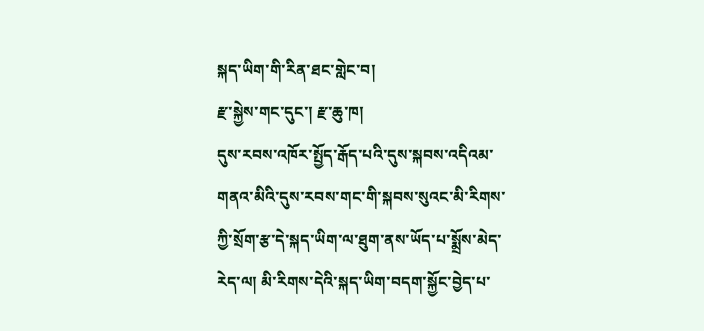སྐད་ཡིག་གི་རིན་ཐང་གླེང་བ།
རྫ་སྐྱེས་གང་དུང་། རྫ་ཆུ་ཁ།
དུས་རབས་འཁོར་སྤྱོད་རྒོད་པའི་དུས་སྐབས་འདིའམ་གནའ་མིའི་དུས་རབས་གང་གི་སྐབས་སུའང་མི་རིགས་ཀྱི་སྲོག་རྩ་དེ་སྐད་ཡིག་ལ་ཐུག་ནས་ཡོད་པ་སྨྲོས་མེད་རེད་ལ། མི་རིགས་དེའི་སྐད་ཡིག་བདག་སྐྱོང་བྱེད་པ་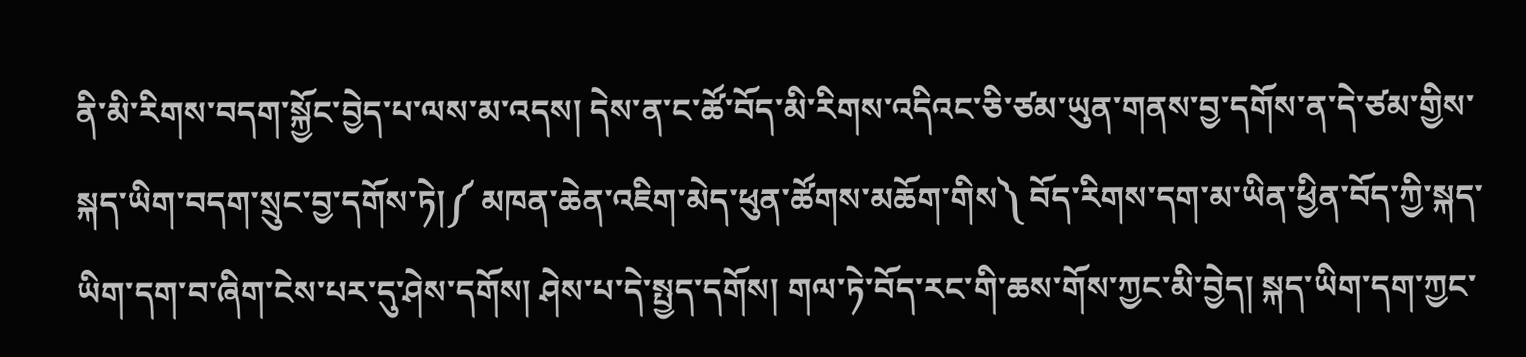ནི་མི་རིགས་བདག་སྐྱོང་བྱེད་པ་ལས་མ་འདས། དེས་ན་ང་ཚོ་བོད་མི་རིགས་འདིའང་ཅི་ཙམ་ཡུན་གནས་བྱ་དགོས་ན་དེ་ཙམ་གྱིས་སྐད་ཡིག་བདག་སྲུང་བྱ་དགོས་ཏེ།༼ མཁན་ཆེན་འཇིག་མེད་ཕུན་ཚོགས་མཆོག་གིས༽ བོད་རིགས་དག་མ་ཡིན་ཕྱིན་བོད་ཀྱི་སྐད་ཡིག་དག་བ་ཞིག་ངེས་པར་དུ་ཤེས་དགོས། ཤེས་པ་དེ་སྤྱད་དགོས། གལ་ཏེ་བོད་རང་གི་ཆས་གོས་ཀྱང་མི་བྱེད། སྐད་ཡིག་དག་ཀྱང་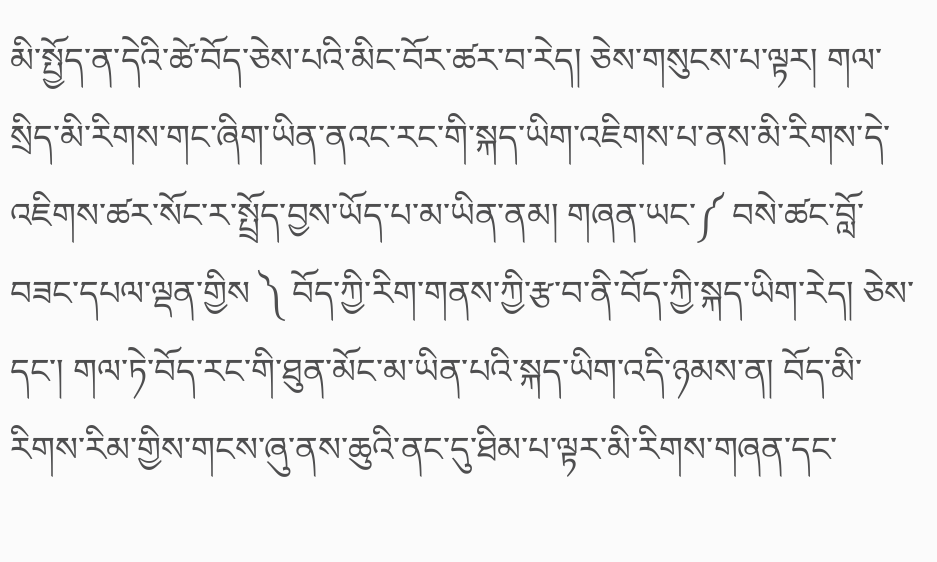མི་སྤྱོད་ན་དེའི་ཚེ་བོད་ཅེས་པའི་མིང་བོར་ཚར་བ་རེད། ཅེས་གསུངས་པ་ལྟར། གལ་སྲིད་མི་རིགས་གང་ཞིག་ཡིན་ནའང་རང་གི་སྐད་ཡིག་འཇིགས་པ་ནས་མི་རིགས་དེ་འཇིགས་ཚར་སོང་ར་སྤྲོད་བྱས་ཡོད་པ་མ་ཡིན་ནམ། གཞན་ཡང་༼ བསེ་ཚང་བློ་བཟང་དཔལ་ལྡན་གྱིས ༽ བོད་ཀྱི་རིག་གནས་ཀྱི་རྩ་བ་ནི་བོད་ཀྱི་སྐད་ཡིག་རེད། ཅེས་དང་། གལ་ཏེ་བོད་རང་གི་ཐུན་མོང་མ་ཡིན་པའི་སྐད་ཡིག་འདི་ཉམས་ན། བོད་མི་རིགས་རིམ་གྱིས་གངས་ཞུ་ནས་ཆུའི་ནང་དུ་ཐིམ་པ་ལྟར་མི་རིགས་གཞན་དང་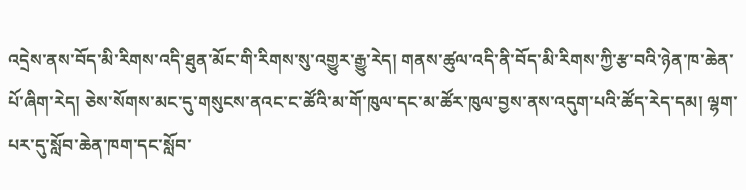འདྲེས་ནས་བོད་མི་རིགས་འདི་ཐུན་མོང་གི་རིགས་སུ་འགྱུར་རྒྱུ་རེད། གནས་ཚུལ་འདི་ནི་བོད་མི་རིགས་ཀྱི་རྩ་བའི་ཉེན་ཁ་ཆེན་པོ་ཞིག་རེད། ཅེས་སོགས་མང་དུ་གསུངས་ནའང་ང་ཚོའི་མ་གོ་ཁུལ་དང་མ་ཚོར་ཁུལ་བྱས་ནས་འདུག་པའི་ཚོད་རེད་དམ། ལྷག་པར་དུ་སློབ་ཆེན་ཁག་དང་སློབ་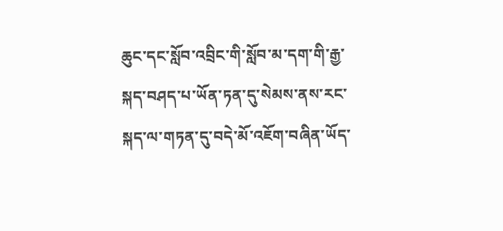ཆུང་དང་སློབ་འབྲིང་གི་སློབ་མ་དག་གི་རྒྱ་སྐད་བཤད་པ་ཡོན་ཏན་དུ་སེམས་ནས་རང་སྐད་ལ་གཏན་དུ་བདེ་མོ་འཇོག་བཞིན་ཡོད་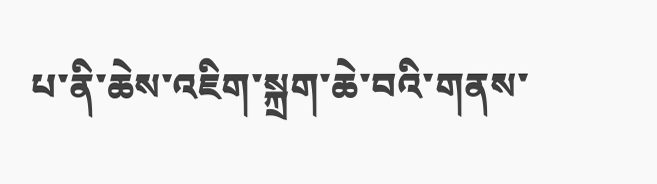པ་ནི་ཆེས་འཇིག་སྐྲག་ཆེ་བའི་གནས་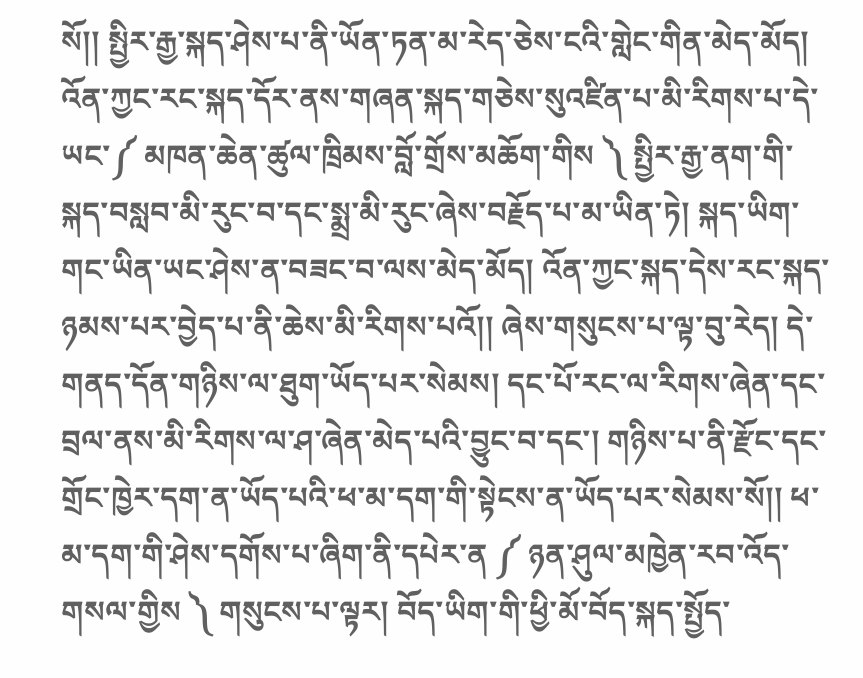སོ།། སྤྱིར་རྒྱ་སྐད་ཤེས་པ་ནི་ཡོན་ཏན་མ་རེད་ཅེས་ངའི་གླེང་གིན་མེད་མོད། འོན་ཀྱང་རང་སྐད་དོར་ནས་གཞན་སྐད་གཅེས་སུའཛིན་པ་མི་རིགས་པ་དེ་ཡང་༼ མཁན་ཆེན་ཚུལ་ཁྲིམས་བློ་གྲོས་མཆོག་གིས ༽ སྤྱིར་རྒྱ་ནག་གི་སྐད་བསླབ་མི་རུང་བ་དང་སྨྲ་མི་རུང་ཞེས་བརྗོད་པ་མ་ཡིན་ཏེ། སྐད་ཡིག་གང་ཡིན་ཡང་ཤེས་ན་བཟང་བ་ལས་མེད་མོད། འོན་ཀྱང་སྐད་དེས་རང་སྐད་ཉམས་པར་བྱེད་པ་ནི་ཆེས་མི་རིགས་པའོ།། ཞེས་གསུངས་པ་ལྟ་བུ་རེད། དེ་གནད་དོན་གཉིས་ལ་ཐུག་ཡོད་པར་སེམས། དང་པོ་རང་ལ་རིགས་ཞེན་དང་བྲལ་ནས་མི་རིགས་ལ་ཤ་ཞེན་མེད་པའི་བྱུང་བ་དང་། གཉིས་པ་ནི་རྫོང་དང་གྲོང་ཁྱེར་དག་ན་ཡོད་པའི་ཕ་མ་དག་གི་སྟེངས་ན་ཡོད་པར་སེམས་སོ།། ཕ་མ་དག་གི་ཤེས་དགོས་པ་ཞིག་ནི་དཔེར་ན ༼ ཉན་ཤུལ་མཁྱེན་རབ་འོད་གསལ་གྱིས ༽ གསུངས་པ་ལྟར། བོད་ཡིག་གི་ཕྱི་མོ་བོད་སྐད་སྤྱོད་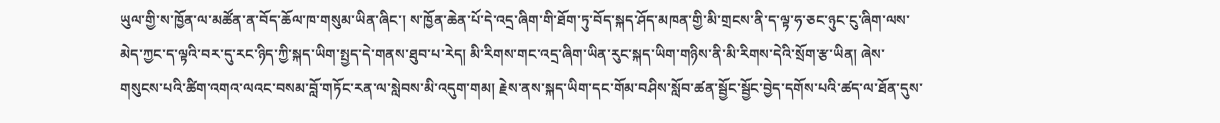ཡུལ་གྱི་ས་ཁྱོན་ལ་མཚོན་ན་བོད་ཆོལ་ཁ་གསུམ་ཡིན་ཞིང་། ས་ཁྱོན་ཆེན་པོ་དེ་འདྲ་ཞིག་གི་ཐོག་ཏུ་བོད་སྐད་ཤོད་མཁན་གྱི་མི་གྲངས་ནི་ད་ལྟ་ཧ་ཅང་ཉུང་ངུ་ཞིག་ལས་མེད་ཀྱང་ད་ལྟའི་བར་དུ་རང་ཉིད་ཀྱི་སྐད་ཡིག་སྤྱད་དེ་གནས་ཐུབ་པ་རེད། མི་རིགས་གང་འདྲ་ཞིག་ཡིན་རུང་སྐད་ཡིག་གཉིས་ནི་མི་རིགས་དེའི་སྲོག་རྩ་ཡིན། ཞེས་གསུངས་པའི་ཚིག་འགའ་ལའང་བསམ་བློ་གཏོང་རན་ལ་སླེབས་མི་འདུག་གམ། རྗེས་ནས་སྐད་ཡིག་དང་གོམ་བཤིས་སློབ་ཚན་སྦྱོང་སྦྱོང་བྱེད་དགོས་པའི་ཚད་ལ་ཐོན་དུས་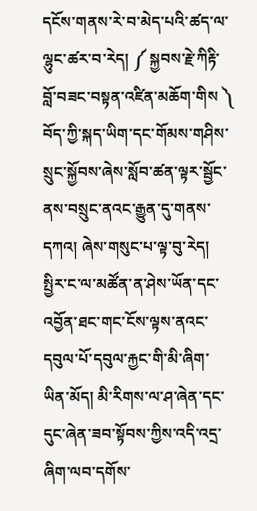དངོས་གནས་རེ་བ་མེད་པའི་ཚད་ལ་ལྷུང་ཚར་བ་རེད། ༼ སྐྱབས་རྗེ་ཀིརྟི་བློ་བཟང་བསྟན་འཛིན་མཆོག་གིས ༽ བོད་ཀྱི་སྐད་ཡིག་དང་གོམས་གཤིས་སྲུང་སྐྱོབས་ཞེས་སློབ་ཚན་ལྟར་སྦྱོང་ནས་བསྲུང་ནའང་རྒྱུན་དུ་གནས་དཀའ། ཞེས་གསུང་པ་ལྟ་བུ་རེད། སྤྱིར་ང་ལ་མཚོན་ན་ཤེས་ཡོན་དང་འབྱོན་ཐང་གང་ངོས་ལྟས་ནའང་དབུལ་པོ་དབུལ་རྐྱང་གི་མི་ཞིག་ཡིན་མོད། མི་རིགས་ལ་ཤ་ཞེན་དང་དུང་ཞེན་ཟབ་སྟོབས་ཀྱིས་འདི་འདྲ་ཞིག་ལབ་དགོས་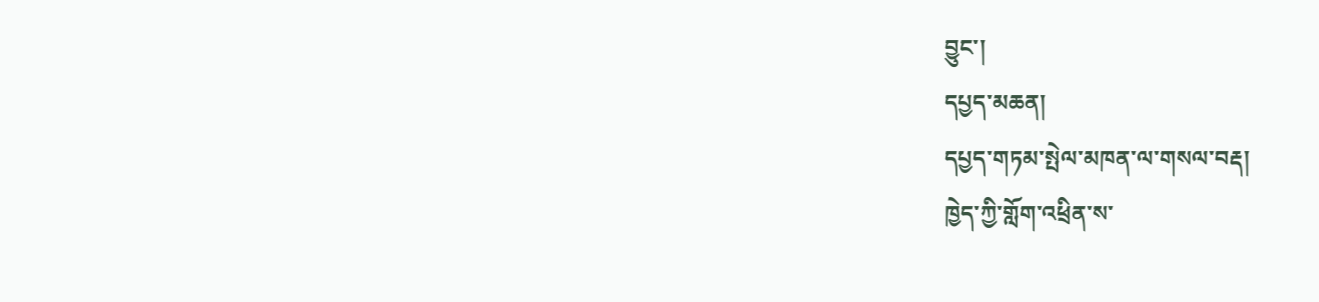བྱུང་།
དཔྱད་མཆན།
དཔྱད་གཏམ་སྤེལ་མཁན་ལ་གསལ་བརྡ།
ཁྱེད་ཀྱི་གློག་འཕྲིན་ས་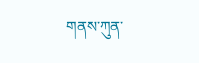གནས་ཀུན་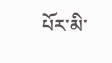པོར་མི་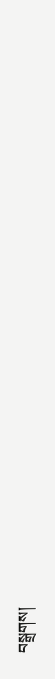བསྒྲགས།